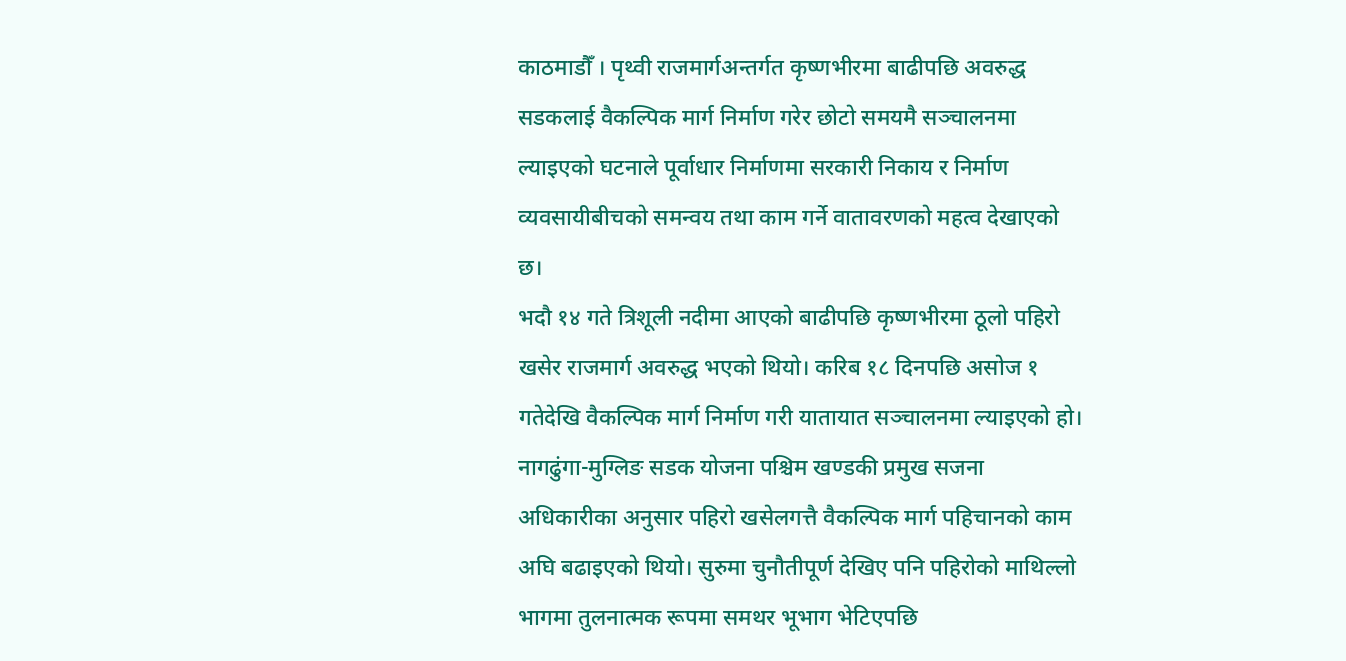काठमाडौँ । पृथ्वी राजमार्गअन्तर्गत कृष्णभीरमा बाढीपछि अवरुद्ध सडकलाई वैकल्पिक मार्ग निर्माण गरेर छोटो समयमै सञ्चालनमा ल्याइएको घटनाले पूर्वाधार निर्माणमा सरकारी निकाय र निर्माण व्यवसायीबीचको समन्वय तथा काम गर्ने वातावरणको महत्व देखाएको छ।
भदौ १४ गते त्रिशूली नदीमा आएको बाढीपछि कृष्णभीरमा ठूलो पहिरो खसेर राजमार्ग अवरुद्ध भएको थियो। करिब १८ दिनपछि असोज १ गतेदेखि वैकल्पिक मार्ग निर्माण गरी यातायात सञ्चालनमा ल्याइएको हो।
नागढुंगा-मुग्लिङ सडक योजना पश्चिम खण्डकी प्रमुख सजना अधिकारीका अनुसार पहिरो खसेलगत्तै वैकल्पिक मार्ग पहिचानको काम अघि बढाइएको थियो। सुरुमा चुनौतीपूर्ण देखिए पनि पहिरोको माथिल्लो भागमा तुलनात्मक रूपमा समथर भूभाग भेटिएपछि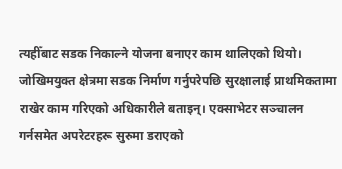त्यहीँबाट सडक निकाल्ने योजना बनाएर काम थालिएको थियो।
जोखिमयुक्त क्षेत्रमा सडक निर्माण गर्नुपरेपछि सुरक्षालाई प्राथमिकतामा राखेर काम गरिएको अधिकारीले बताइन्। एक्साभेटर सञ्चालन गर्नसमेत अपरेटरहरू सुरुमा डराएको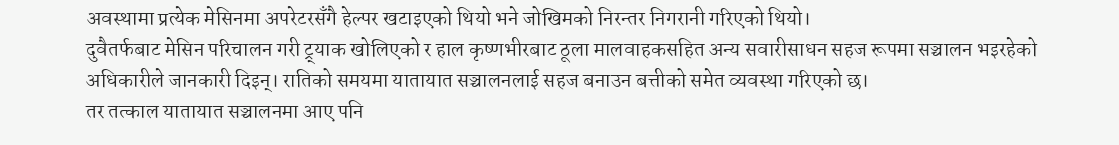अवस्थामा प्रत्येक मेसिनमा अपरेटरसँगै हेल्पर खटाइएको थियो भने जोखिमको निरन्तर निगरानी गरिएको थियो।
दुवैतर्फबाट मेसिन परिचालन गरी ट्र्याक खोलिएको र हाल कृष्णभीरबाट ठूला मालवाहकसहित अन्य सवारीसाधन सहज रूपमा सञ्चालन भइरहेको अधिकारीले जानकारी दिइन्। रातिको समयमा यातायात सञ्चालनलाई सहज बनाउन बत्तीको समेत व्यवस्था गरिएको छ।
तर तत्काल यातायात सञ्चालनमा आए पनि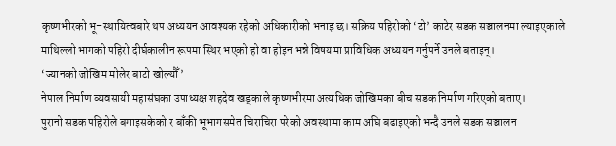कृष्णभीरको भू-स्थायित्वबारे थप अध्ययन आवश्यक रहेको अधिकारीको भनाइ छ। सक्रिय पहिरोको ‘टो’ काटेर सडक सञ्चालनमा ल्याइएकाले माथिल्लो भागको पहिरो दीर्घकालीन रूपमा स्थिर भएको हो वा होइन भन्ने विषयमा प्राविधिक अध्ययन गर्नुपर्ने उनले बताइन्।
‘ज्यानको जोखिम मोलेर बाटो खोल्यौँ’
नेपाल निर्माण व्यवसायी महासंघका उपाध्यक्ष शहदेव खड्काले कृष्णभीरमा अत्यधिक जोखिमका बीच सडक निर्माण गरिएको बताए।
पुरानो सडक पहिरोले बगाइसकेको र बाँकी भूभागसमेत चिराचिरा परेको अवस्थामा काम अघि बढाइएको भन्दै उनले सडक सञ्चालन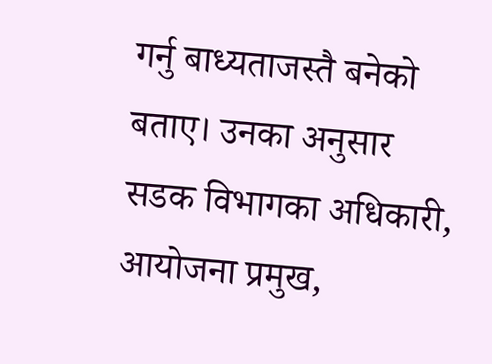गर्नु बाध्यताजस्तै बनेको बताए। उनका अनुसार सडक विभागका अधिकारी, आयोजना प्रमुख,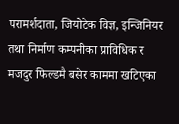परामर्शदाता, जियोटेक विज्ञ, इन्जिनियर तथा निर्माण कम्पनीका प्राविधिक र मजदुर फिल्डमै बसेर काममा खटिएका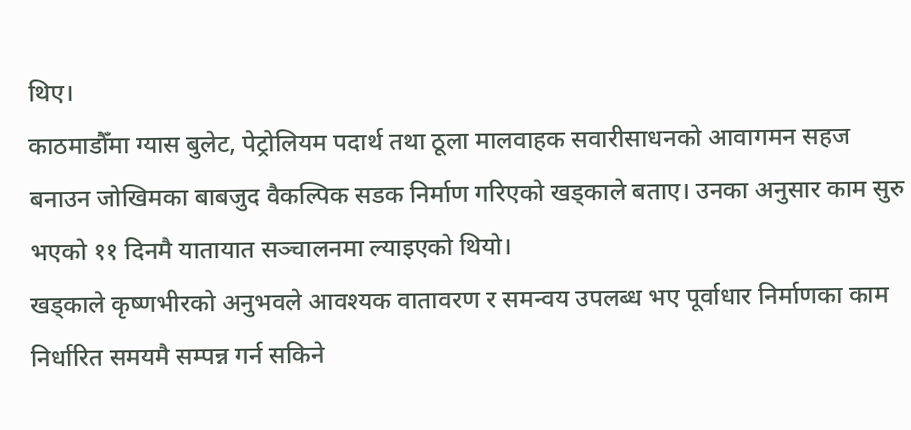थिए।
काठमाडौँमा ग्यास बुलेट, पेट्रोलियम पदार्थ तथा ठूला मालवाहक सवारीसाधनको आवागमन सहज बनाउन जोखिमका बाबजुद वैकल्पिक सडक निर्माण गरिएको खड्काले बताए। उनका अनुसार काम सुरु भएको ११ दिनमै यातायात सञ्चालनमा ल्याइएको थियो।
खड्काले कृष्णभीरको अनुभवले आवश्यक वातावरण र समन्वय उपलब्ध भए पूर्वाधार निर्माणका काम निर्धारित समयमै सम्पन्न गर्न सकिने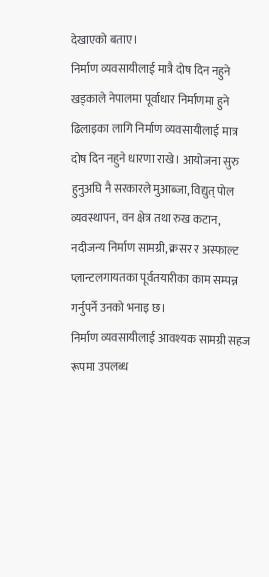देखाएको बताए।
निर्माण व्यवसायीलाई मात्रै दोष दिन नहुने
खड्काले नेपालमा पूर्वाधार निर्माणमा हुने ढिलाइका लागि निर्माण व्यवसायीलाई मात्र दोष दिन नहुने धारणा राखे। आयोजना सुरु हुनुअघि नै सरकारले मुआब्जा, विद्युत् पोल व्यवस्थापन, वन क्षेत्र तथा रुख कटान, नदीजन्य निर्माण सामग्री, क्रसर र अस्फाल्ट प्लान्टलगायतका पूर्वतयारीका काम सम्पन्न गर्नुपर्ने उनको भनाइ छ।
निर्माण व्यवसायीलाई आवश्यक सामग्री सहज रूपमा उपलब्ध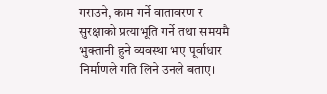गराउने, काम गर्ने वातावरण र सुरक्षाको प्रत्याभूति गर्ने तथा समयमै भुक्तानी हुने व्यवस्था भए पूर्वाधार निर्माणले गति लिने उनले बताए।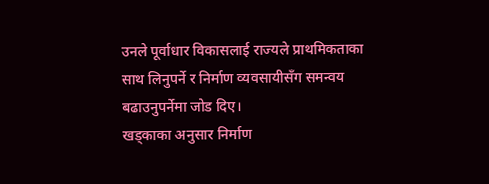उनले पूर्वाधार विकासलाई राज्यले प्राथमिकताका साथ लिनुपर्ने र निर्माण व्यवसायीसँग समन्वय बढाउनुपर्नेमा जोड दिए।
खड्काका अनुसार निर्माण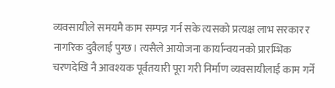व्यवसायीले समयमै काम सम्पन्न गर्न सके त्यसको प्रत्यक्ष लाभ सरकार र नागरिक दुवैलाई पुग्छ। त्यसैले आयोजना कार्यान्वयनको प्रारम्भिक चरणदेखि नै आवश्यक पूर्वतयारी पूरा गरी निर्माण व्यवसायीलाई काम गर्ने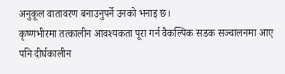अनुकूल वातावरण बनाउनुपर्ने उनको भनाइ छ।
कृष्णभीरमा तत्कालीन आवश्यकता पूरा गर्न वैकल्पिक सडक सञ्चालनमा आए पनि दीर्घकालीन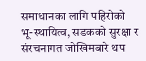समाधानका लागि पहिरोको भू-स्थायित्व, सडकको सुरक्षा र संरचनागत जोखिमबारे थप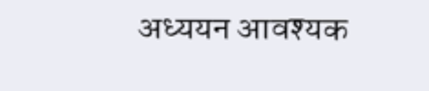अध्ययन आवश्यक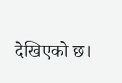देखिएको छ।